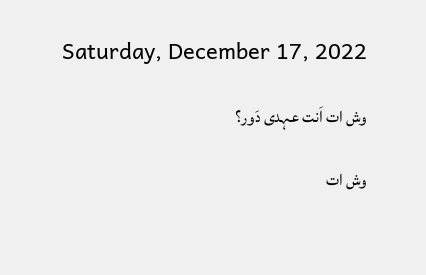Saturday, December 17, 2022

وش ات اَنت عہدی دَور؟

وش ات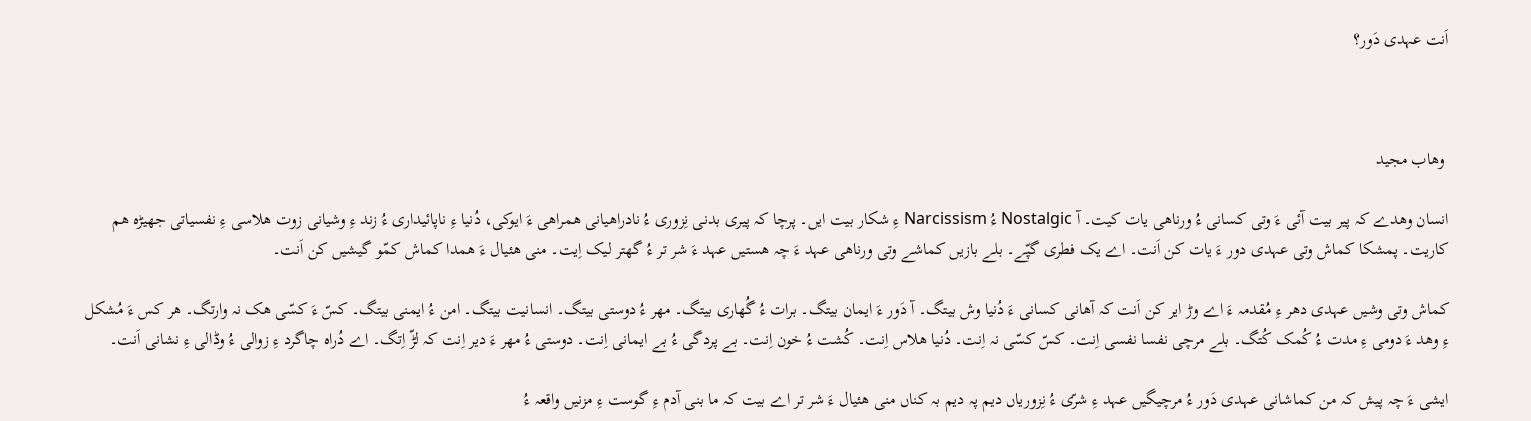اَنت عہدی دَور؟



 وھاب مجید

انسان وھدے کہ پیر بیت آئی ءَ وتی کسانی ءُ ورناھی یات کیت۔ آ Nostalgic ءُ Narcissism ءِ شکار بیت ایں۔ پرچا کہ پیری بدنی نِزوری ءُ نادراھیانی ھمراھی ءَ ایوکی، دُنیا ءِ ناپائیداری ءُ زند ءِ وشیانی زوت ھلاسی ءِ نفسیاتی جھیڑہ ھم کاریت۔ پمشکا کماش وتی عہدی دور ءَ یات کن اَنت۔ اے یک فطری گپّے۔ بلے بازیں کماشے وتی ورناھی عہد ءَ چہ ھستیں عہد ءَ شر تر ءُ گھتر لیک اِیت۔ منی ھئیال ءَ ھمدا کماش کمّو گیشیں کن اَنت۔

کماش وتی وشیں عہدی دھر ءِ مُقدمہ ءَ اے وڑ ایر کن اَنت کہ آھانی کسانی ءَ دُنیا وش بیتگ۔ آ دَور ءَ ایمان بیتگ۔ برات ءُ گُھاری بیتگ۔ مھر ءُ دوستی بیتگ۔ انسانیت بیتگ۔ امن ءُ ایمنی بیتگ۔ کسّ ءَ کسّی ھک نہ وارتگ۔ ھر کس ءَ مُشکل ءِ وھد ءَ دومی ءِ مدت ءُ کُمک کُتگ۔ بلے مرچی نفسا نفسی اِنت۔ کسّ کسّی نہ اِنت۔ دُنیا ھلاس اِنت۔ کُشت ءُ خون اِنت۔ بے پردگی ءُ بے ایمانی اِنت۔ دوستی ءُ مھر ءَ دیر اِنت کہ لڑّ اِتگ۔ اے دُراہ چاگرد ءِ زوالی ءُ وڈالی ءِ نشانی اَنت۔

ایشی ءَ چہ پیش کہ من کماشانی عہدی دَور ءُ مرچیگیں عہد ءِ شرّی ءُ نِزوریاں دیم پہ دیم بہ کناں منی ھئیال ءَ شر تر اے بیت کہ ما بنی آدم ءِ گوست ءِ مزنیں واقعہ ءُ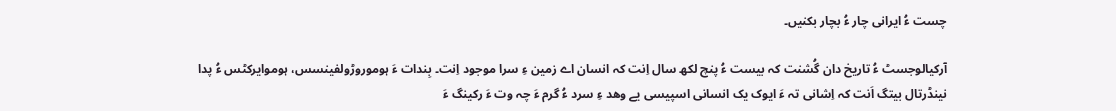چست ءُ ایرانی چار ءُ بچار بکنیں۔

آرکیالوجسٹ ءُ تاریخ دان گُشنت کہ بیست ءُ پنچ لکھ سال اِنت کہ انسان اے زمین ءِ سرا موجود اِنت۔ بِندات ءَ ہوموروڑولفینسس، ہوموایرکٹس ءُ پدا نینڈرتال بیتگ اَنت کہ اِشانی تہ ءَ ایوک یک انسانی اسپیسی یے وھد ءِ سرد ءُ گرم ءَ چہ وت ءَ رکینگ ءَ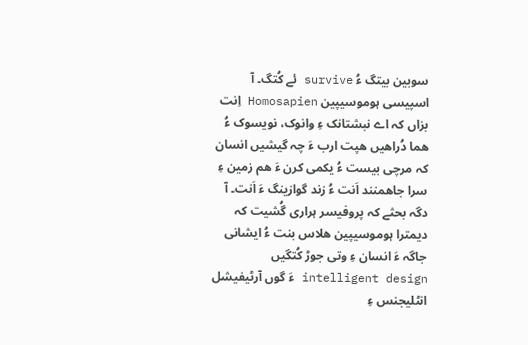سوبین بیتگ ءُ survive ئے کُتگ۔ آ اسپیسی ہوموسیپین Homosapien اِنت بزاں کہ اے نبشتانک ءِ وانوک، نویسوک ءُ ھما دُراھیں ھپت ارب ءَ چہ گیشیں انسان کہ مرچی بیست ءُ یکمی کرن ءَ ھم زمین ءِ سرا جاھمنند اَنت ءُ زند گوازینگ ءَ اَنت۔ آ دگہ بحثے کہ پروفیسر ہراری گُشیت کہ دیمترا ہوموسیپین ھلاس بنت ءُ ایشانی جاگہ ءَ انسان ءِ وتی جوڑ کُتگیں intelligent design ءَ گوں آرٹیفیشل انٹلیجنس ءِ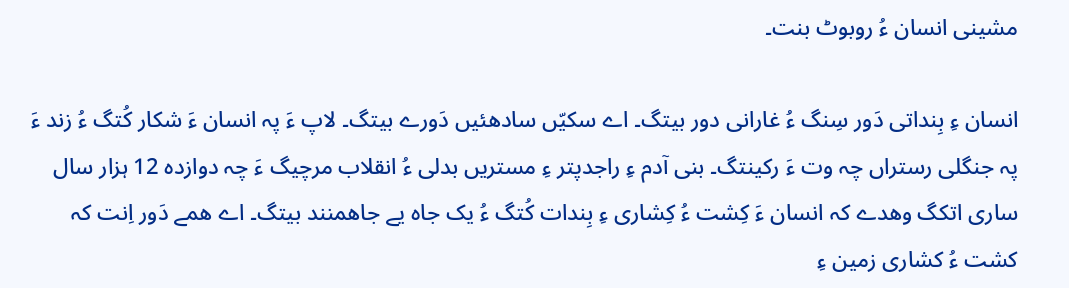مشینی انسان ءُ روبوٹ بنت۔

انسان ءِ بِنداتی دَور سِنگ ءُ غارانی دور بیتگ۔ اے سکیّں سادھئیں دَورے بیتگ۔ لاپ ءَ پہ انسان ءَ شکار کُتگ ءُ زند ءَ پہ جنگلی رستراں چہ وت ءَ رکینتگ۔ بنی آدم ءِ راجدپتر ءِ مستریں بدلی ءُ انقلاب مرچیگ ءَ چہ دوازدہ 12 ہزار سال ساری اتکگ وھدے کہ انسان ءَ کِشت ءُ کِشاری ءِ بِندات کُتگ ءُ یک جاہ یے جاھمنند بیتگ۔ اے ھمے دَور اِنت کہ کشت ءُ کشاری زمین ءِ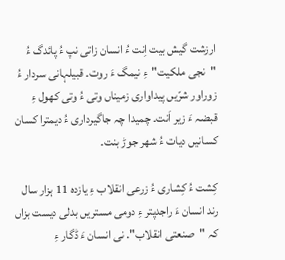ارزشت گیش بیت اِنت ءُ انسان زاتی نپ ءُ پائدگ ءُ "نجی ملکیت"ءِ نیمگ ءَ روت۔ قبیلہانی سردار ءُ زوراور شرّیں پیداواری زمیناں وتی ءُ وتی کھول ءِ قبضہ ءَ زیر اَنت۔ چمیدا چہ جاگیرداری ءُ دیمترا کسان کسانیں دیات ءُ شھر جوڑ بنت۔

کِشت ءُ کِشاری ءُ زرعی انقلاب ءِ یازدہ 11 ہزار سال رند انسان ءَ راجدپتر ءِ دومی مستریں بدلی دیست بزاں کہ "صنعتی انقلاب". نی انسان ءَ ڈگار ءِ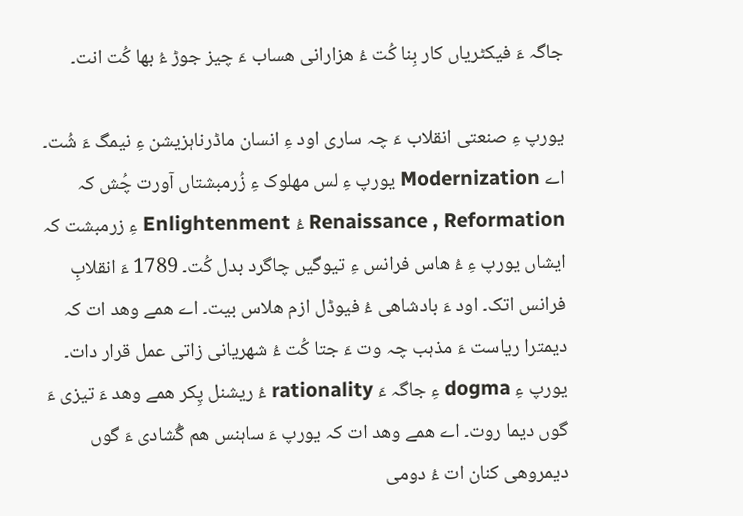جاگہ ءَ فیکٹریاں کار بِنا کُت ءُ ھزارانی ھساب ءَ چیز جوڑ ءُ بھا کُت انت۔

یورپ ءِ صنعتی انقلاب ءَ چہ ساری اود ءِ انسان ماڈرناہزیشن ءِ نیمگ ءَ شُت۔ اے Modernization یورپ ءِ لس مھلوک ءِ زُرمبشتاں آورت چُش کہ Renaissance , Reformation ءُ Enlightenment ءِ زرمبشت کہ ایشاں یورپ ءِ ءُ ھاس فرانس ءِ تیوگیں چاگرد بدل کُت۔ 1789 ءَ انقلابِ فرانس اتک۔ اود ءَ بادشاھی ءُ فیوڈل ازم ھلاس بیت۔ اے ھمے وھد ات کہ دیمترا ریاست ءَ مذہب چہ وت ءَ جتا کُت ءُ شھریانی زاتی عمل قرار دات۔ یورپ ءِ dogma ءِ جاگہ ءَ rationality ءُ ریشنل پِکر ھمے وھد ءَ تیزی ءَ گوں دیما روت۔ اے ھمے وھد ات کہ یورپ ءَ ساہنس ھم گُشادی ءَ گوں دیمروھی کنان ات ءُ دومی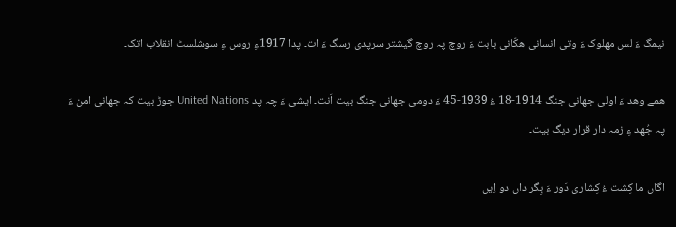نیمگ ءَ لس مھلوک ءَ وتی انسانی ھکّانی بابت ءَ روچ پہ روچ گیشتر سرپدی رسگ ءَ ات۔ پدا 1917ءِ روس ءِ سوشلسٹ انقلاب اتک۔

ھمے وھد ءَ اولی جھانی جنگ 1914-18 ءُ 1939-45 ءَ دومی جھانی جنگ بیت اَنت۔ ایشی ءَ چہ پد United Nations جوڑ بیت کہ جھانی امن ءَ پہ جُھد ءِ زمہ دار قرار دیگ بیت۔

اگاں ما کِشت ءُ کِشاری دَور ءَ بِگر داں دو اِیں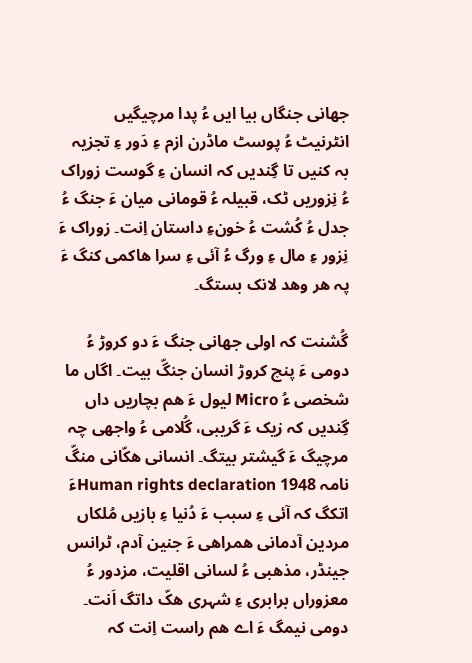جھانی جنگاں بیا ایں ءُ پدا مرچیگیں انٹرنیٹ ءُ پوسٹ ماڈرن ازم ءِ دَور ءِ تجزیہ بہ کنیں تا گِندیں کہ انسان ءِ گوست زوراک ءُ نِزوریں ٹک، قبیلہ ءُ قومانی میان ءَ جنگ ءُ جدل ءُ کُشت ءُ خونءِ داستان اِنت۔ زوراک ءَ نِزور ءِ مال ءِ ورگ ءُ آئی ءِ سرا ھاکمی کنگ ءَ پہ ھر وھد لانک بستگ۔

گُشنت کہ اولی جھانی جنگ ءَ دو کروڑ ءُ دومی ءَ پنچ کروڑ انسان جنگّ بیت۔ اگاں ما شخصی ءُ Micro لیول ءَ ھم بچاریں داں گِندیں کہ زیک ءَ گریبی، گُلامی ءُ واجھی چہ مرچیگ ءَ گیشتر بیتگ۔ انسانی ھکّانی منگّ نامہ Human rights declaration 1948ءَ اتکگ کہ آئی ءِ سبب ءَ دُنیا ءِ بازیں مُلکاں مردین آدمانی ھمراھی ءَ جنین آدم، ٹرانس جینڈر، مذھبی ءُ لسانی اقلیت، مزدور ءُ معزوراں برابری ءِ شہری ھکّ داتگ اَنت۔ دومی نیمگ ءَ اے ھم راست اِنت کہ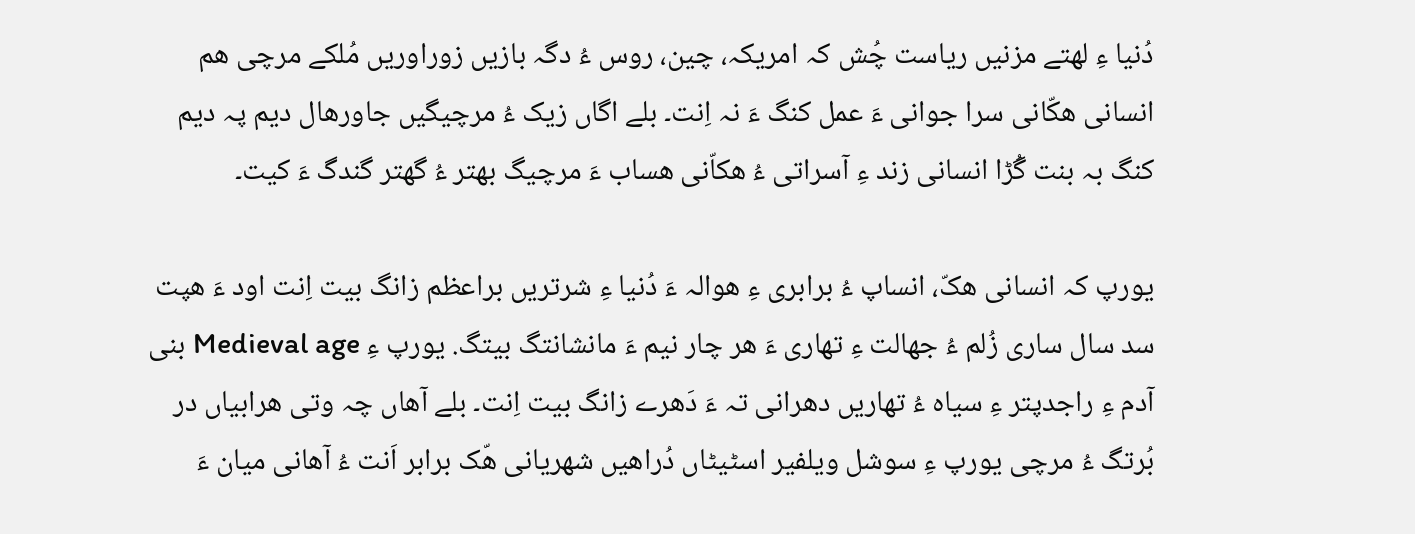دُنیا ءِ لھتے مزنیں ریاست چُش کہ امریکہ، چین، روس ءُ دگہ بازیں زوراوریں مُلکے مرچی ھم انسانی ھکّانی سرا جوانی ءَ عمل کنگ ءَ نہ اِنت۔ بلے اگاں زیک ءُ مرچیگیں جاورھال دیم پہ دیم کنگ بہ بنت گُڑا انسانی زند ءِ آسراتی ءُ ھکاّنی ھساب ءَ مرچیگ بھتر ءُ گھتر گندگ ءَ کیت۔

یورپ کہ انسانی ھکّ، انساپ ءُ برابری ءِ ھوالہ ءَ دُنیا ءِ شرتریں براعظم زانگ بیت اِنت اود ءَ ھپت سد سال ساری زُلم ءُ جھالت ءِ تھاری ءَ ھر چار نیم ءَ مانشانتگ بیتگ. یورپ ءِ Medieval age بنی آدم ءِ راجدپتر ءِ سیاہ ءُ تھاریں دھرانی تہ ءَ دَھرے زانگ بیت اِنت۔ بلے آھاں چہ وتی ھرابیاں در بُرتگ ءُ مرچی یورپ ءِ سوشل ویلفیر اسٹیٹاں دُراھیں شھریانی ھّک برابر اَنت ءُ آھانی میان ءَ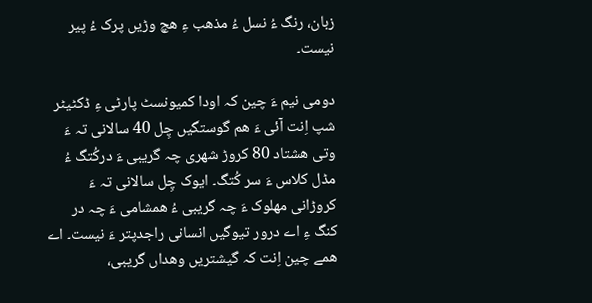زبان، رنگ ءُ نسل ءُ مذھب ءِ ھچ وڑیں پرک ءُ پیر نیست۔

دومی نیم ءَ چین کہ اودا کمیونسٹ پارٹی ءِ ڈکٹیٹر شپ اِنت آئی ءَ ھم گوستگیں چِل 40 سالانی تہ ءَ وتی ھشتاد 80 کروڑ شھری چہ گریبی ءَ درکُتگ ءُ مڈل کلاس ءَ سر کُتگ۔ ایوک چِل سالانی تہ ءَ کروڑانی مھلوک ءَ چہ گریبی ءُ ھمشامی ءَ چہ در کنگ ءِ اے درور تیوگیں انسانی راجدپتر ءَ نیست۔ اے ھمے چین اِنت کہ گیشتریں وھداں گریبی،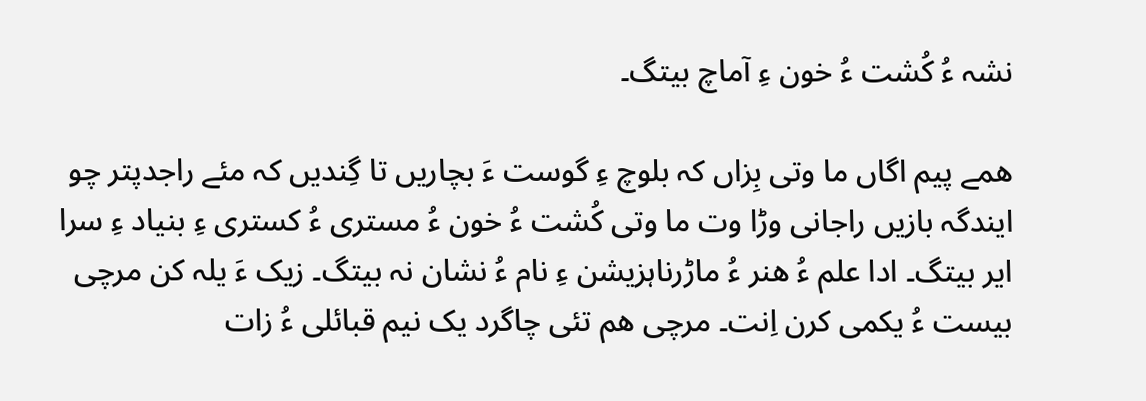نشہ ءُ کُشت ءُ خون ءِ آماچ بیتگ۔

ھمے پیم اگاں ما وتی بِزاں کہ بلوچ ءِ گوست ءَ بچاریں تا گِندیں کہ مئے راجدپتر چو ایندگہ بازیں راجانی وڑا وت ما وتی کُشت ءُ خون ءُ مستری ءُ کستری ءِ بنیاد ءِ سرا ایر بیتگ۔ ادا علم ءُ ھنر ءُ ماڑرناہزیشن ءِ نام ءُ نشان نہ بیتگ۔ زیک ءَ یلہ کن مرچی بیست ءُ یکمی کرن اِنت۔ مرچی ھم تئی چاگرد یک نیم قبائلی ءُ زات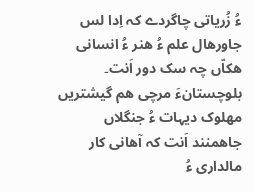ءُ زُریاتی چاگردے کہ اِدا لس جاورھال علم ءُ ھنر ءُ انسانی ھکاّں چہ سک دور اَنت۔ بلوچستانءَ مرچی ھم گیشتریں مھلوک دیہات ءُ جنگلاں جاھمنند اَنت کہ آھانی کار مالداری ءُ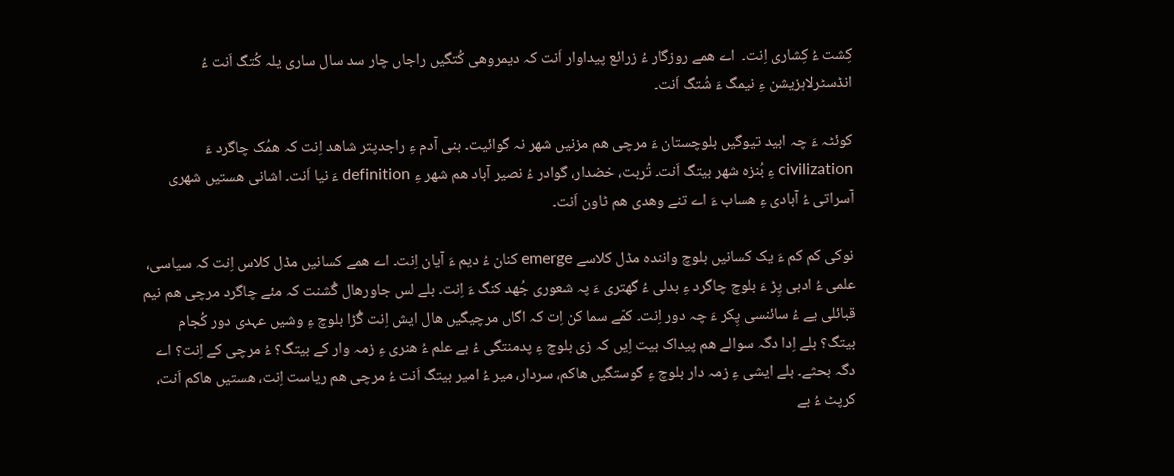کِشت ءُ کِشاری اِنت۔  اے ھمے روزگار ءُ زرائع پیداوار اَنت کہ دیمروھی کُتگیں راجاں چار سد سال ساری یلہ کُتگ اَنت ءُ  انڈسٹرلاہزیشن ءِ نیمگ ءَ شُتگ اَنت۔

کوئٹہ ءَ چہ ابید تیوگیں بلوچستان ءَ مرچی ھم مزنیں شھر نہ گوائیت۔ بنی آدم ءِ راجدپتر شاھد اِنت کہ ھمُک چاگرد ءَ civilization ءِ بُنزہ شھر بیتگ اَنت۔ تُربت، خضدار، گوادر ءُ نصیر آباد ھم شھر ءِ definition ءَ نیا اَنت۔ اشانی ھستیں شھری آسراتی ءُ آبادی ءِ ھساب ءَ اے تنے وھدی ھم ٹاون اَنت۔

نوکی کم کم ءَ یک کسانیں بلوچ وانندہ مڈل کلاسے emerge کنان ءُ دیم ءَ آیان اِنت۔ اے ھمے کسانیں مڈل کلاس اِنت کہ سیاسی، علمی ءُ ادبی پِڑ ءَ بلوچ چاگرد ءِ بدلی ءُ گھتری ءَ پہ شعوری جُھد کنگ ءَ اِنت۔ بلے لس جاورھال گُشنت کہ مئے چاگرد مرچی ھم نیم قبائلی یے ءُ سائنسی پِکر ءَ چہ دور اِنت۔ کمّے سما کن اِت کہ اگاں مرچیگیں ھال ایش اِنت گُڑا بلوچ ءِ وشیں عہدی دور کُجام بیتگ؟ بلے اِدا دگہ سوالے ھم پیداک بیت اِیں کہ زی بلوچ ءِ پدمنتگی ءُ بے علم ءُ ھنری ءِ زمہ وار کے بیتگ؟ ءُ مرچی کے اِنت؟ اے دگہ بحثے۔ بلے ایشی ءِ زمہ دار بلوچ ءِ گوستگیں ھاکم، سردار، میر ءُ امیر بیتگ اَنت ءُ مرچی ھم ریاست اِنت، ھستیں ھاکم اَنت، کرپٹ ءُ بے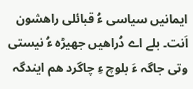ایمانیں سیاسی ءُ قبائلی راھشون اَنت۔ بلے اے دُراھیں جھیڑہ ءُ نیستی وتی جاگہ ءَ بلوچ ءِ چاگرد ھم ایندگہ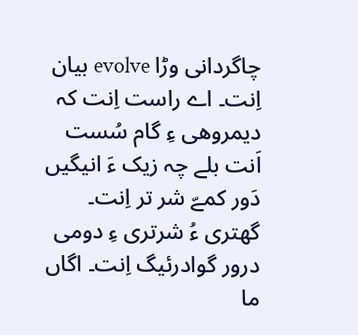چاگردانی وڑا evolve بیان اِنت۔ اے راست اِنت کہ دیمروھی ءِ گام سُست اَنت بلے چہ زیک ءَ انیگیں دَور کمےّ شر تر اِنت۔
گھتری ءُ شرتری ءِ دومی درور گوادرئیگ اِنت۔ اگاں ما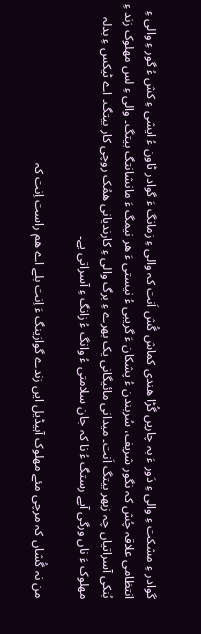گوادر ءِ مشکت ءِ والی ءِ دَور ءَ بہ چاریں گُڑا ھندی کماش گُش اَنت کہ والی ءِ زمانگ ءَ گوادر ٹاون ءُ ایشی ءِ کش ءُ گور ءِ والی ءِ انتظامی علاقہ چُش کہ نگور شریف، سُربندن ءُ پشکان ءَ گریبی ءُ نیستی ءَ ھر نیمگ ءَ مانشانتگ بیتگ۔ والی ءِ لس مھلوک زند ءِ بُنکی آسراتیاں چہ زبھر بیتگ اَنت۔ میدانی مائیگانی یک بھرے ءِ برگ والی ءِ کارندیانی ھمُک روچی کار بیتگ۔ اے ٹیکس ءِ بدلہ مھلوک ءَ ناں ورگی آپے رستگ ءُ نا کہ جان سلامتی ءُ وانگ ءُ زانگ ءِ آسراتی یے۔

من نہ گُشاں کہ مرچی مئے مھلوک آہیڈیل ایں زندے گوازینگ ءَ اِنت بلے اے ھم راست اِنت کہ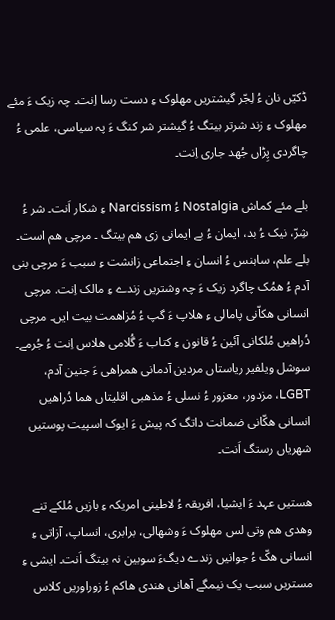ڈکیّں نان ءُ لِجّر گیشتریں مھلوک ءِ دست رسا اِنت۔ چہ زیک ءَ مئے مھلوک ءِ زند شرتر بیتگ ءُ گیشتر شر کنگ ءَ پہ سیاسی، علمی ءُ چاگردی پِڑاں جُھد جاری اِنت۔

بلے مئے کماش Nostalgia ءُ Narcissism ءِ شکار اَنت۔ شر ءُ شِرّ، نیک ءُ بد، ایمان ءُ بے ایمانی زی ھم بیتگ ۔ مرچی ھم است۔ بلے علم، ساہنس ءُ انسان ءِ اجتماعی زانشت ءِ سبب ءَ مرچی بنی آدم ءُ ھمُک چاگرد زیک ءَ چہ وشتریں زندے ءِ مالک اِنت. مرچی انسانی ھکاّنی پامالی ءِ ھلاپ ءَ گپ ءُ مُزاھمت بیت ایں۔ مرچی دُراھیں مُلکانی آئین ءُ قانون ءِ کتاب ءَ گُلامی ھلاس اِنت ءُ جُرمے۔ سوشل ویلفیر ریاستاں مردین آدمانی ھمراھی ءَ جنین آدم، LGBT، مزدور، معزور ءُ نسلی ءُ مذھبی اقلیتاں ھما دُراھیں انسانی ھکّانی ضمانت داتگ کہ پیش ءَ ایوک اسپیت پوستیں شھریاں رستگ اَنت۔

ھستیں عہد ءَ ایشیا، افریقہ ءُ لاطینی امریکہ ءِ بازیں مُلکے تنے وھدی ھم وتی لس مھلوک ءَ وشھالی، برابری، انساپ، آزاتی ءِ انسانی ھکّ ءُ جوانیں زندے دیگءَ سوبین نہ بیتگ اَنت۔ ایشی ءِ مستریں سبب یک نیمگے آھانی ھندی ھاکم ءُ زوراوریں کلاس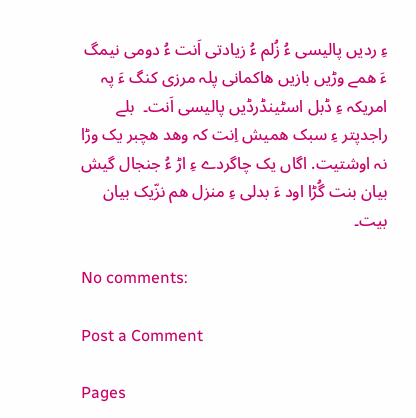ءِ ردیں پالیسی ءُ زُلم ءُ زیادتی اَنت ءُ دومی نیمگ ءَ ھمے وڑیں بازیں ھاکمانی پلہ مرزی کنگ ءَ پہ امریکہ ءِ ڈبل اسٹینڈرڈیں پالیسی اَنت۔  بلے راجدپتر ءِ سبک ھمیش اِنت کہ وھد ھچبر یک وڑا نہ اوشتیت. اگاں یک چاگردے ءِ اڑ ءُ جنجال گیش بیان بنت گُڑا اود ءَ بدلی ءِ منزل ھم نزّیک بیان بیت۔

No comments:

Post a Comment

Pages